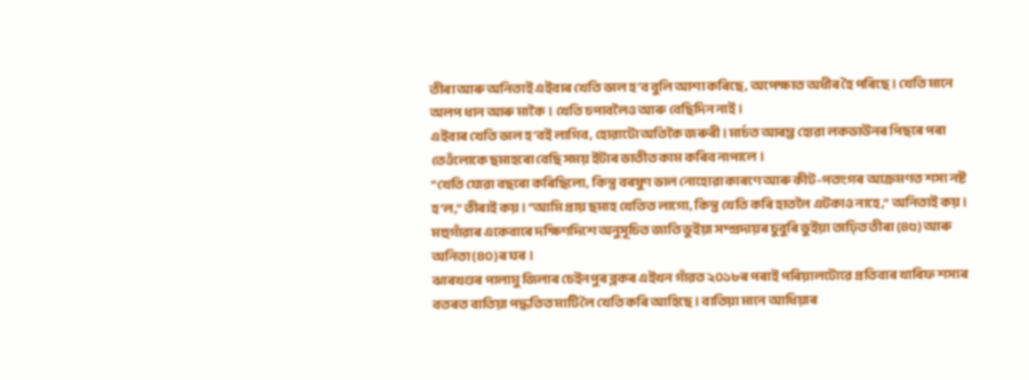তীৰা আৰু অনিতাই এইবাৰ খেতি ভাল হ’ব বুলি আশা কৰিছে, অপেক্ষাত অধীৰ হৈ পৰিছে। খেতি মানে অলপ ধান আৰু মাকৈ। খেতি চপাবলৈও আৰু বেছিদিন নাই।
এইবাৰ খেতি ভাল হ’বই লাগিব, হোৱাটো অতিকৈ জৰুৰী। মাৰ্চত আৰম্ভ হোৱা লকডাউনৰ পিছৰে পৰা তেওঁলোকে ছমাহৰো বেছি সময় ইটাৰ ভাতীত কাম কৰিব নাপালে।
“খেতি যোৱা বছৰো কৰিছিলো, কিন্তু বৰষুণ ভাল নোহোৱা কাৰণে আৰু কীট-পতংগৰ আক্ৰমণত শস্য নষ্ট হ’ল,” তীৰাই কয়। “আমি প্ৰায় ছমাহ খেতিত লাগো, কিন্তু খেতি কৰি হাতলৈ এটকাও নাহে,” অনিতাই কয়।
মহুগাঁৱাৰ একেবাৰে দক্ষিণদিশে অনুসূচিত জাতি ভুইয়া সম্প্ৰদায়ৰ চুবুৰি ভুইয়া তাঢ়িত তীৰা (৪৫) আৰু অনিতা(৪০)ৰ ঘৰ।
ঝাৰখণ্ডৰ পালামু জিলাৰ চেইনপুৰ ব্লকৰ এইখন গাঁৱত ২০১৮ৰ পৰাই পৰিয়ালটোৱে প্ৰতিবাৰ খাৰিফ শস্যৰ বতৰত বাতিয়া পদ্ধতিত মাটি লৈ খেতি কৰি আহিছে। বাতিয়া মানে আধিয়াৰ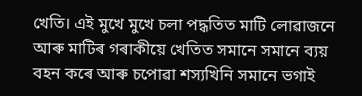খেতি। এই মুখে মুখে চলা পদ্ধতিত মাটি লোৱাজনে আৰু মাটিৰ গৰাকীয়ে খেতিত সমানে সমানে ব্যয় বহন কৰে আৰু চপোৱা শস্যখিনি সমানে ভগাই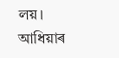লয়। আধিয়াৰ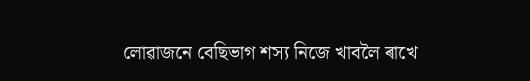লোৱাজনে বেছিভাগ শস্য নিজে খাবলৈ ৰাখে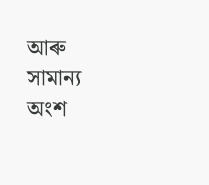আৰু সামান্য অংশ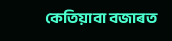কেতিয়াবা বজাৰত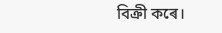বিক্ৰী কৰে।